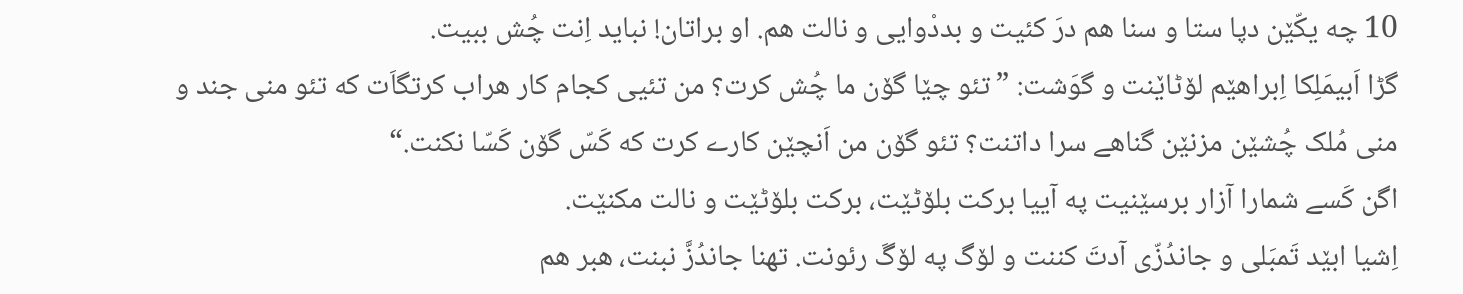10 چه یکّێن دپا ستا و سنا هم درَ کئیت و بددْوایی و نالت هم. او براتان! نباید اِنت چُش ببیت.
گڑا اَبیمَلِکا اِبراهێم لۆٹاێنت و گوَشت: ”تئو چێا گۆن ما چُش کرت؟ من تئیی کجام کار هراب کرتگاَت که تئو منی جند و منی مُلک چُشێن مزنێن گناهے سرا داتنت؟ تئو گۆن من اَنچێن کارے کرت که کَسّ گۆن کَسّا نکنت.“
اگن کَسے شمارا آزار برسێنیت په آییا برکت بلۆٹێت، برکت بلۆٹێت و نالت مکنێت.
اِشیا ابێد تَمبَلی و جاندُزّی آدتَ کننت و لۆگ په لۆگَ رئونت. تهنا جاندُزَّ نبنت، هبر هم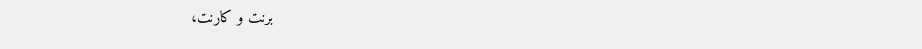برنت و کارنت،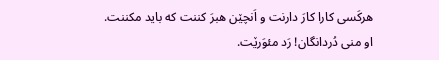هرکَسی کارا کارَ دارنت و اَنچێن هبرَ کننت که باید مکننت.
او منی دُردانگان! رَد مئوَرێت.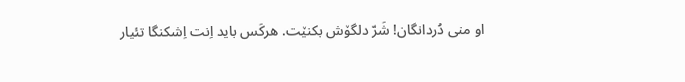او منی دُردانگان! شَرّ دلگۆش بکنێت. هرکَس باید اِنت اِشکنگا تئیار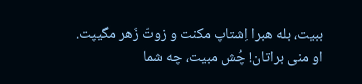ببیت، بله هبرا اِشتاپ مکنت و زوتّ زَهر مگیپت.
او منی براتان! چُش مبیت، چه شما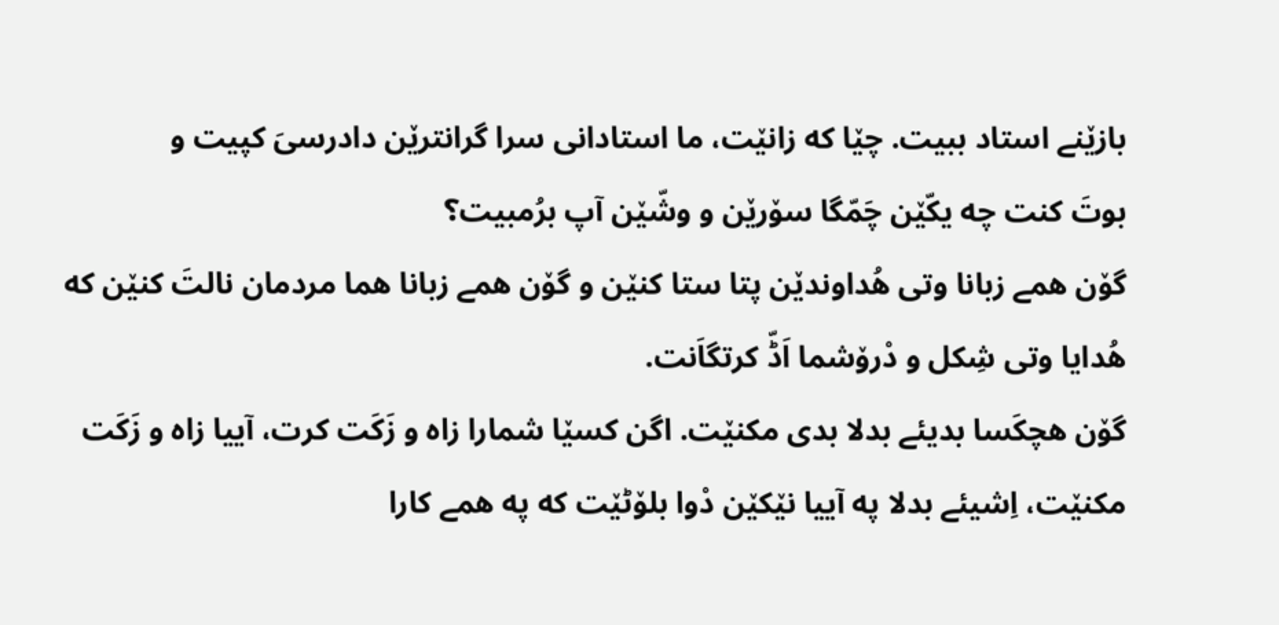بازێنے استاد ببیت. چێا که زانێت، ما استادانی سرا گرانترێن دادرسیَ کپیت و
بوتَ کنت چه یکّێن چَمّگا سۆرێن و وشّێن آپ برُمبیت؟
گۆن همے زبانا وتی هُداوندێن پتا ستا کنێن و گۆن همے زبانا هما مردمان نالتَ کنێن که هُدایا وتی شِکل و دْرۆشما اَڈّ کرتگاَنت.
گۆن هچکَسا بدیئے بدلا بدی مکنێت. اگن کسێا شمارا زاه و زَکَت کرت، آییا زاه و زَکَت مکنێت، اِشیئے بدلا په آییا نێکێن دْوا بلۆٹێت که په همے کارا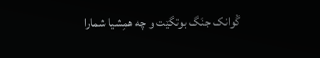گْوانک جنَگ بوتگێت و چه همِشیا شمارا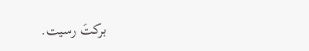برکتَ رسیت.